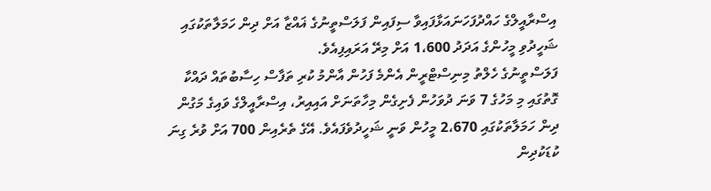އިސްރާއީލްގެ ހައްދުފަހަނައަޅާފައިވާ ސިފައިން ފަލަސްތީނުގެ ޣައްޒާ އަށް ދިން ހަމަލާތަކުގައި ޝަހީދުވި މީހުންގެ އަދަދު 1،600 އަށް މިރޭ އަރައިފިއެވެ.
ފަލަސްތީނުގެ ހެލްތު މިނިސްޓްރީން އެންމެ ފަހުން އާންމު ކުރި ތަފާސް ހިސާބުތައް ދައްކާ ގޮތުގައި މި މަހުގެ 7 ވަނަ ދުވަހުން ފެށިގެން މިހާތަނަށް އައިއިރު، އިސްރާއީލްގެ ވައިގެ މަގުން ދިން ހަމަލާތަކުގައި 2،670 މީހުން ވަނީ ޝަހީދުވެފައެވެ. އޭގެ ތެރެއިން 700 އަށް ވުރެ ގިނަ ކުޑަކުދިން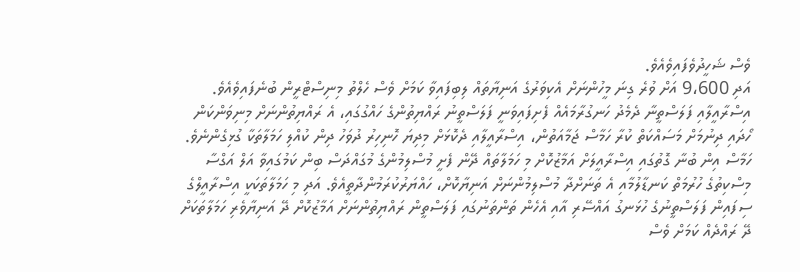ވެސް ޝަހީދުވެފައިވެއެވެ.
އަދި 9،600 އަށް ވުރެ ގިނަ މީހުންނަށް އެކިވަރުގެ އަނިޔާތައް ލިބިފައިވާ ކަމަށް ވެސް ހެލްތު މިނިސްޓްރީން ބުނެފައިވެއެވެ.
އިސްރާއީލާއި ފަލަސްތީނާ ދެމެދު ހަނގުރާމައެއް ފެށިފައިވަނީ ފަލަސްތީނު ރައްޔިތުންގެ ހައްގުގައި، އެ ރައްޔިތުންނަށް މިނިވަންކަން ހޯދައި ދިނުމަށް މަސައްކަތް ކުރާ ހަމާސް ޖަމާއަތުން، އިސްރާއީލާއި ދެކޮޅަށް މިދިޔަ ހޮނިހިރު ދުވަހު ދިން ކުއްލި ހަމަލާތަކާ ގުޅިގެންނެވެ.
ހަމާސް އިން ބުނާ ގޮތުގައި އިސްރާއީލަށް އަމާޒުކޮށް މި ހަމަލާތައް ދޭން ފެށީ މުސްލިމުންގެ މުގައްދަސް ބިން ކަމުގައިވާ އަލް އަގްސާ މިސްކިތުގެ ހުރުމަތް ކަނޑާލުމާއި އެ ތަނަށްދާ މުސްލިމުންނަށް އަނިޔާކޮށް، ހައްޔަރުކުރަމުންދާތީއެވެ. އަދި މި ހަމަލާތަކަކީ އިސްރާއީލްގެ ސިފައިން ފަލަސްތީނުގެ ހުޅަނގު އައްސޭރި އާއި އެހެން ތަންތަނުގައި ފަލަސްތީން ރައްޔިތުންނަށް އަމާޒުކޮށް ދޭ އަނިޔާވެރި ހަމަލާތަކަށް ދޭ ރައްދެއް ކަމަށް ވެސް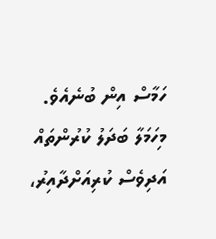ހަމާސް އިން ބުނެއެވެ.
މިހަމަލާ ބަދަލު ކުރުންތައް އަދިވެސް ކުރިއަށްދާއިރު،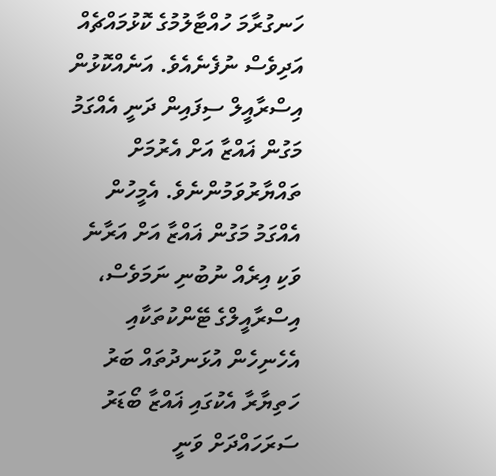ހަނގުރާމަ ހުއްޓާލުމުގެ ކޮޅުމައްޗެއް އަދިވެސް ނުފެނެއެވެ. އަނެއްކޮޅުން އިސްރާއީލް ސިފައިން ދަނީ އެއްގަމު މަގުން ޣައްޒާ އަށް އެރުމަށް ތައްޔާރުވަމުންނެވެ. އެމީހުން އެއްގަމު މަގުން ޣައްޒާ އަށް އަރާނެ ވަކި އިރެއް ނުބުނި ނަމަވެސް، އިސްރާއީލްގެ ޓޭންކުތަކާއި އެހެނިހެން އުޅަނދުތައް ބަރު ހަތިޔާރާ އެކުގައި ޣައްޒާ ބޯޑަރު ސަރަހައްދަށް ވަނީ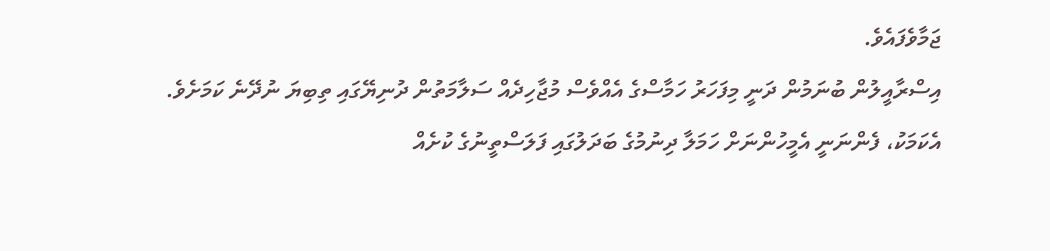ޖަމާވެފައެވެ.
އިސްރާއީލުން ބުނަމުން ދަނީ މިފަހަރު ހަމާސްގެ އެއްވެސް މުޖާހިދެއް ސަލާމަތުން ދުނިޔޭގައި ތިބިޔަ ނުދޭނެ ކަމަށެވެ. އެކަމަކު، ފެންނަނީ އެމީހުންނަށް ހަމަލާ ދިނުމުގެ ބަދަލުގައި ފަލަސްތީނުގެ ކުށެއް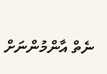ނެތް އާންމުންނަށް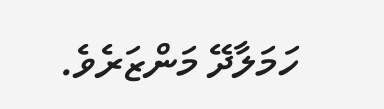ހަމަލާދޭ މަންޒަރެވެ.